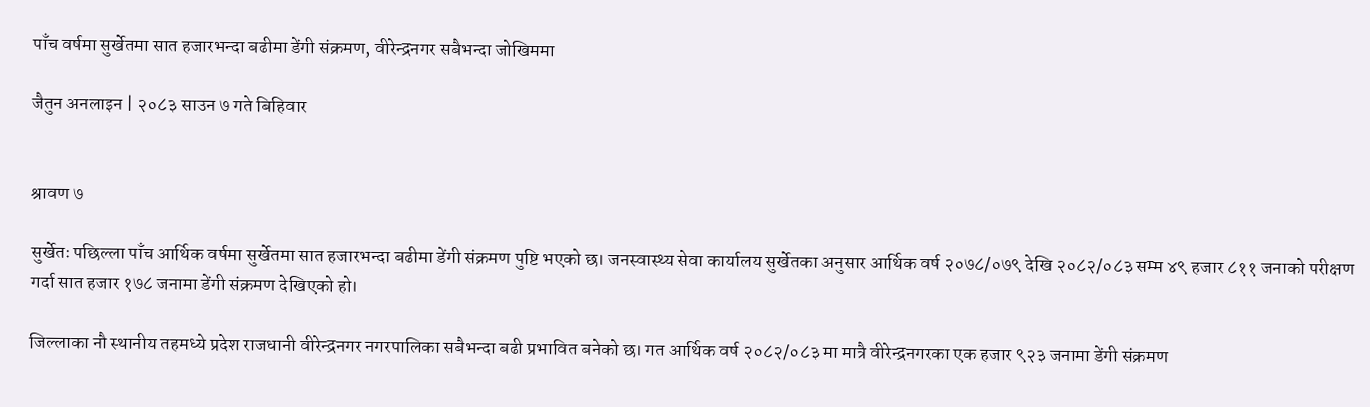पाँच वर्षमा सुर्खेतमा सात हजारभन्दा बढीमा डेंगी संक्रमण, वीरेन्द्रनगर सबैभन्दा जोखिममा

जैतुन अनलाइन | २०८३ साउन ७ गते बिहिवार


श्रावण ७

सुर्खेतः पछिल्ला पाँच आर्थिक वर्षमा सुर्खेतमा सात हजारभन्दा बढीमा डेंगी संक्रमण पुष्टि भएको छ। जनस्वास्थ्य सेवा कार्यालय सुर्खेतका अनुसार आर्थिक वर्ष २०७८/०७९ देखि २०८२/०८३ सम्म ४९ हजार ८११ जनाको परीक्षण गर्दा सात हजार १७८ जनामा डेंगी संक्रमण देखिएको हो।

जिल्लाका नौ स्थानीय तहमध्ये प्रदेश राजधानी वीरेन्द्रनगर नगरपालिका सबैभन्दा बढी प्रभावित बनेको छ। गत आर्थिक वर्ष २०८२/०८३ मा मात्रै वीरेन्द्रनगरका एक हजार ९२३ जनामा डेंगी संक्रमण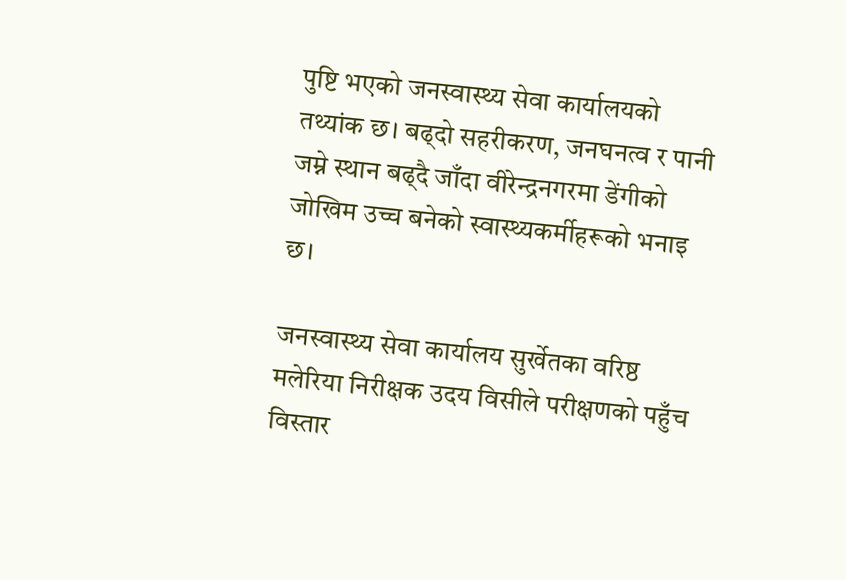पुष्टि भएको जनस्वास्थ्य सेवा कार्यालयको तथ्यांक छ। बढ्दो सहरीकरण, जनघनत्व र पानी जम्ने स्थान बढ्दै जाँदा वीरेन्द्रनगरमा डेंगीको जोखिम उच्च बनेको स्वास्थ्यकर्मीहरूको भनाइ छ।

जनस्वास्थ्य सेवा कार्यालय सुर्खेतका वरिष्ठ मलेरिया निरीक्षक उदय विसीले परीक्षणको पहुँच विस्तार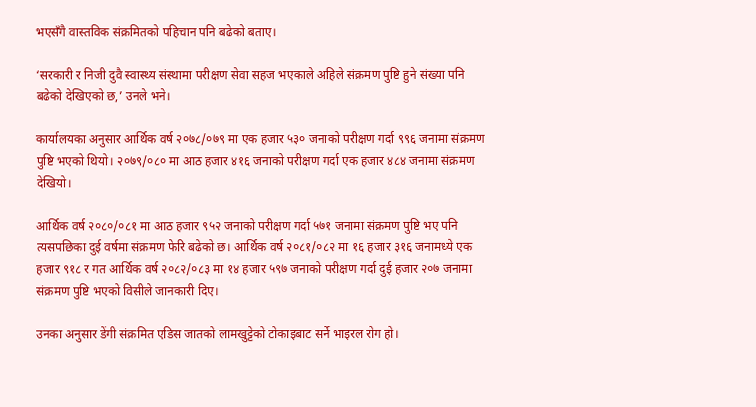भएसँगै वास्तविक संक्रमितको पहिचान पनि बढेको बताए।

‘सरकारी र निजी दुवै स्वास्थ्य संस्थामा परीक्षण सेवा सहज भएकाले अहिले संक्रमण पुष्टि हुने संख्या पनि बढेको देखिएको छ,’ उनले भने।

कार्यालयका अनुसार आर्थिक वर्ष २०७८/०७९ मा एक हजार ५३० जनाको परीक्षण गर्दा ९९६ जनामा संक्रमण पुष्टि भएको थियो। २०७९/०८० मा आठ हजार ४१६ जनाको परीक्षण गर्दा एक हजार ४८४ जनामा संक्रमण देखियो।

आर्थिक वर्ष २०८०/०८१ मा आठ हजार ९५२ जनाको परीक्षण गर्दा ५७१ जनामा संक्रमण पुष्टि भए पनि त्यसपछिका दुई वर्षमा संक्रमण फेरि बढेको छ। आर्थिक वर्ष २०८१/०८२ मा १६ हजार ३१६ जनामध्ये एक हजार ९१८ र गत आर्थिक वर्ष २०८२/०८३ मा १४ हजार ५९७ जनाको परीक्षण गर्दा दुई हजार २०७ जनामा संक्रमण पुष्टि भएको विसीले जानकारी दिए।

उनका अनुसार डेंगी संक्रमित एडिस जातको लामखुट्टेको टोकाइबाट सर्ने भाइरल रोग हो।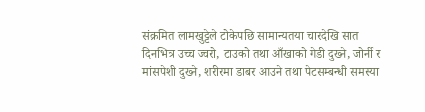संक्रमित लामखुट्टेले टोकेपछि सामान्यतया चारदेखि सात दिनभित्र उच्च ज्वरो, टाउको तथा आँखाको गेडी दुख्ने, जोर्नी र मांसपेशी दुख्ने, शरीरमा डाबर आउने तथा पेटसम्बन्धी समस्या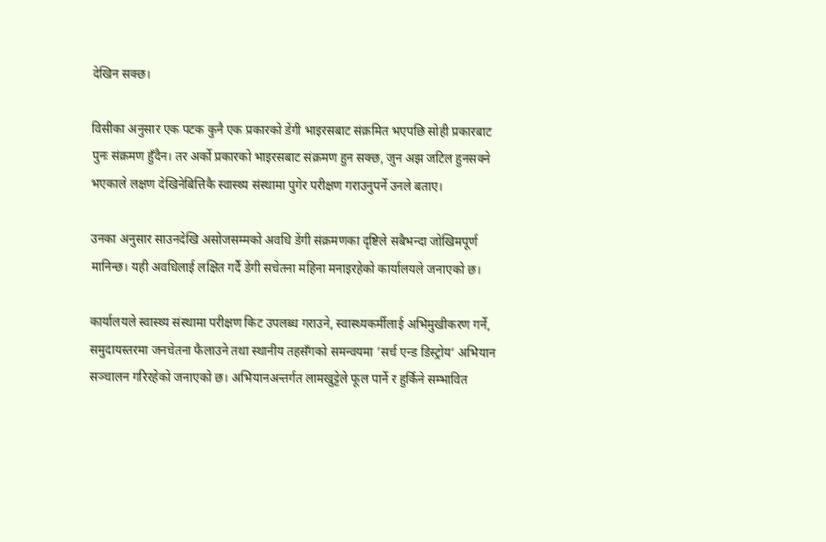देखिन सक्छ।

विसीका अनुसार एक पटक कुनै एक प्रकारको डेंगी भाइरसबाट संक्रमित भएपछि सोही प्रकारबाट पुनः संक्रमण हुँदैन। तर अर्को प्रकारको भाइरसबाट संक्रमण हुन सक्छ, जुन अझ जटिल हुनसक्ने भएकाले लक्षण देखिनेबित्तिकै स्वास्थ्य संस्थामा पुगेर परीक्षण गराउनुपर्ने उनले बताए।

उनका अनुसार साउनदेखि असोजसम्मको अवधि डेंगी संक्रमणका दृष्टिले सबैभन्दा जोखिमपूर्ण मानिन्छ। यही अवधिलाई लक्षित गर्दै डेंगी सचेतना महिना मनाइरहेको कार्यालयले जनाएको छ।

कार्यालयले स्वास्थ्य संस्थामा परीक्षण किट उपलब्ध गराउने, स्वास्थ्यकर्मीलाई अभिमुखीकरण गर्ने, समुदायस्तरमा जनचेतना फैलाउने तथा स्थानीय तहसँगको समन्वयमा ’सर्च एन्ड डिस्ट्रोय’ अभियान सञ्चालन गरिरहेको जनाएको छ। अभियानअन्तर्गत लामखुट्टेले फूल पार्ने र हुर्किने सम्भावित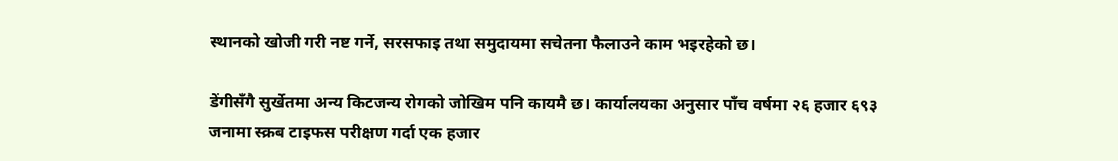स्थानको खोजी गरी नष्ट गर्ने, सरसफाइ तथा समुदायमा सचेतना फैलाउने काम भइरहेको छ।

डेंगीसँगै सुर्खेतमा अन्य किटजन्य रोगको जोखिम पनि कायमै छ। कार्यालयका अनुसार पाँच वर्षमा २६ हजार ६९३ जनामा स्क्रब टाइफस परीक्षण गर्दा एक हजार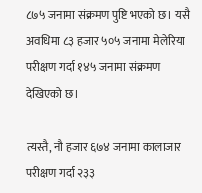८७५ जनामा संक्रमण पुष्टि भएको छ। यसै अवधिमा ८३ हजार ५०५ जनामा मेलेरिया परीक्षण गर्दा १४५ जनामा संक्रमण देखिएको छ।

त्यस्तै, नौ हजार ६७४ जनामा कालाजार परीक्षण गर्दा २३३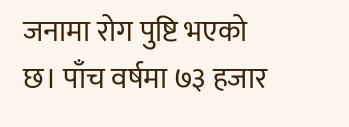जनामा रोग पुष्टि भएको छ। पाँच वर्षमा ७३ हजार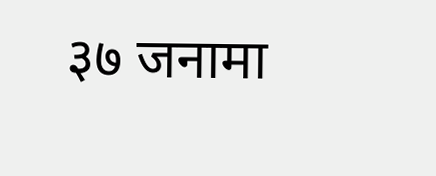३७ जनामा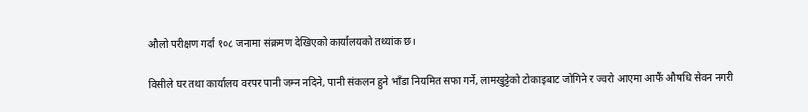औलो परीक्षण गर्दा १०८ जनामा संक्रमण देखिएको कार्यालयको तथ्यांक छ।

विसीले घर तथा कार्यालय वरपर पानी जम्न नदिने, पानी संकलन हुने भाँडा नियमित सफा गर्ने, लामखुट्टेको टोकाइबाट जोगिने र ज्वरो आएमा आफैं औषधि सेवन नगरी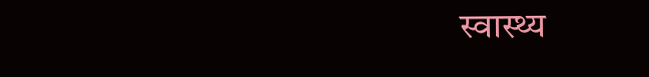स्वास्थ्य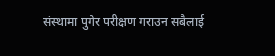संस्थामा पुगेर परीक्षण गराउन सबैलाई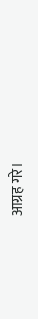आग्रह गरे।